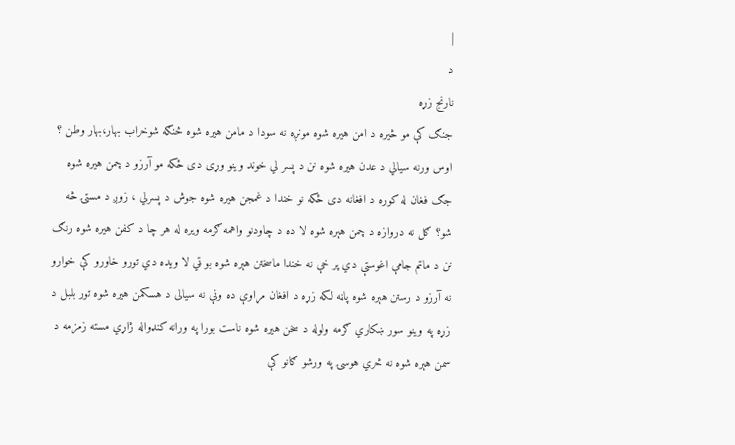|
د
نارنج زړه
جنګ کې مو څیره د امن هیره شوه مونږه نه سودا د مامن هیره شوه څنګه شوخراب بهار،بهار وطن ؟ اوس ورنه سیالي د عدن هیره شوه نن د پسر لي خوند وینو وړی دی ځکه مو آرزو د چمن هیره شوه جګ فغان له کوره د افغانه دی ځکه نو خندا د غمجن هیره شوه جوش د پسرلي ، زوږ د مستۍ څه شو؟ ګل نه دروازه د چمن هېره شوه لا ده د چاودنو واهمه ګرمه ویره له هر چا د کفن هیره شوه رنګ نن د ماتم جامې اغوستې دي پر خې نه خندا ماسختن هېره شوه بو ټي لا ویده دي تورو خاورو کې خوارو نه آرزو د رستن هېره شوه پاڼه لکه زړه د افغان مړاوې ده ونې نه سیالی د هسکمن هیره شوه تور بلبل د زړه په وینو سور ښکاري ګرمه ولوله د سخن هیره شوه ناست بورا په ورانه کنډواله ژاړي مسته زمزمه د سمن هېره شوه نه څري هوسۍ په ورشو ګانو کې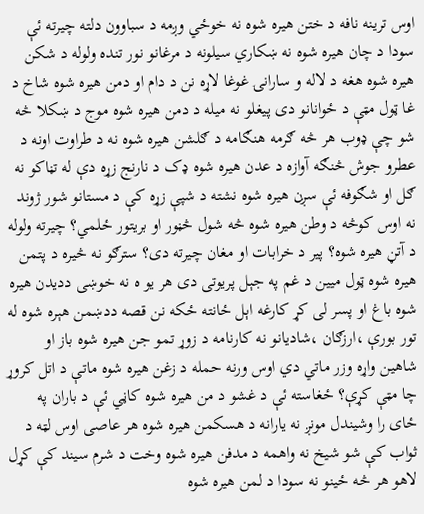اوس ترینه نافه د ختن هیره شوه نه خوځي وږمه د سباوون دلته چیرته ئې سودا د چان هیره شوه نه ښکاري سیلونه د مرغانو نور تنده ولوله د شکن هیره شوه هغه د لاله و سارانۍ غوغا لاړه نن د دام او دمن هیره شوه شاخ د غا ټول مټې د ځوانانو دی پیغلو نه میله د دمن هیره شوه موج د ښکلا څه شو چې ډوب هر څه ګرمه هنګامه د ګلشن هیره شوه نه د طراوت اونه د عطرو جوش څنګه آوازه د عدن هیره شوه ډک د نارنج زړه دې له تڼاکو نه ګل او شګوفه ئې سږن هیره شوه نشته د شپې زړه کې د مستانو شور ژوند نه اوس کوڅه د وطن هیره شوه څه شول څڼور او بریتور ځلمي؟ چیرته ولوله د آتڼ هیره شوه؟ پیر د خرابات او مغان چیرته دی؟ سترګو نه څیره د پتمن هیره شوه ټول ميين د غم په جېل پریوتی دی هر یو ه نه خوښی ددیدن هیره شوه باغ او پسر لی کړ کارغه اېل ځانته ځکه نن قصه ددښمن هېره شوه له تور بورې ،ارزګان ،شادیانو نه کارنامه د زوړ تمو جن هیره شوه باز او شاهین واړه وزر ماتي دي اوس ورنه حمله د زغن هیره شوه ماتې د اتل کروړ چا مټې کړې؟ ځغاسته ئې د غشو د من هیره شوه کاڼي ئې د باران په ځای را وشیندل مونږ نه یارانه د هسکمن هیره شوه هر عاصی اوس لټه د ثواب کې شو شیخ نه واهمه د مدفن هیره شوه وخت د شرم سیند کې کړل لاهو هر څه ځینو نه سودا د لمن هیره شوه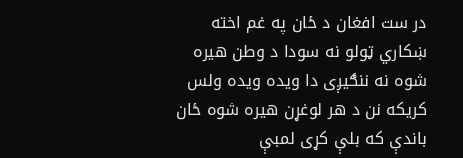در ست افغان د ځان په غم اخته ښکاري ټولو نه سودا د وطن هیره شوه نه ننګیږی دا ویده ویده ولس کریکه نن د هر لوغړن هیره شوه ځان باندې که بلې کړی لمبې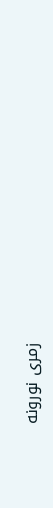زمری نورونه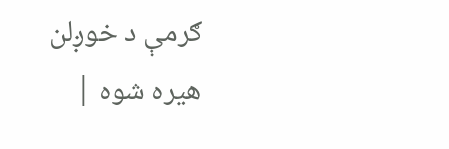ګرمې د خوږلن هیره شوه |